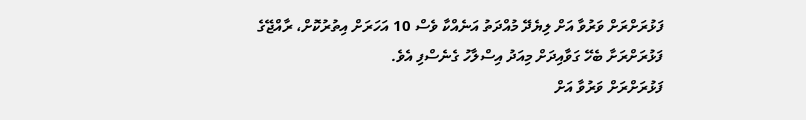ފަޅުރަށްރަށް ވަރުވާ އަށް ލިޔެދޭ މުއްދަތު އަނެއްކާ ވެސް 10 އަހަރަށް އިތުރުކޮށް، ރާއްޖޭގެ ފަޅުރަށްރަށާ ބެހޭ ގަވާއިދަށް މިއަދު އިސްލާހު ގެނެސްފި އެވެ.
ފަޅުރަށްރަށް ވަރުވާ އަށް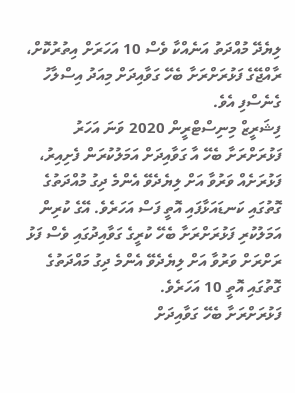ލިޔެދޭ މުއްދަތު އަނެއްކާ ވެސް 10 އަހަރަށް އިތުރުކޮށް، ރާއްޖޭގެ ފަޅުރަށްރަށާ ބެހޭ ގަވާއިދަށް މިއަދު އިސްލާހު ގެނެސްފި އެވެ.
ފިޝަރީޒް މިނިސްޓްރީން 2020 ވަނަ އަހަރު ފަޅުރަށްރަށާ ބެހޭ އާ ގަވާއިދަށް އަމަލުކުރަން ފެށިއިރު، ފަޅުރަށެއް ވަރުވާ އަށް ލިޔެދެވޭ އެންމެ ދިގު މުއްދަތުގެ ގޮތުގައި ކަނޑައަޅާފައި އޮތީ ފަސް އަހަރެވެ. އޭގެ ކުރިން އަމަލުކުރި ފަޅުރަށްރަށާ ބެހޭ ކުރީގެ ގަވާއިދުގައި ވެސް ފަޅު ރަށްރަށް ވަރުވާ އަށް ލިޔެދެވޭ އެންމެ ދިގު މައްދަތުގެ ގޮތުގައި އޮތީ 10 އަހަރެވެ.
ފަޅުރަށްރަށާ ބެހޭ ގަވާއިދަށް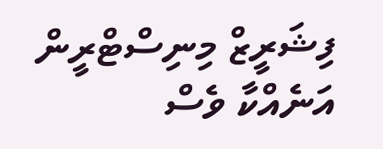ފިޝަރީޒް މިނިސްޓްރީން އަނެއްކާ ވެސް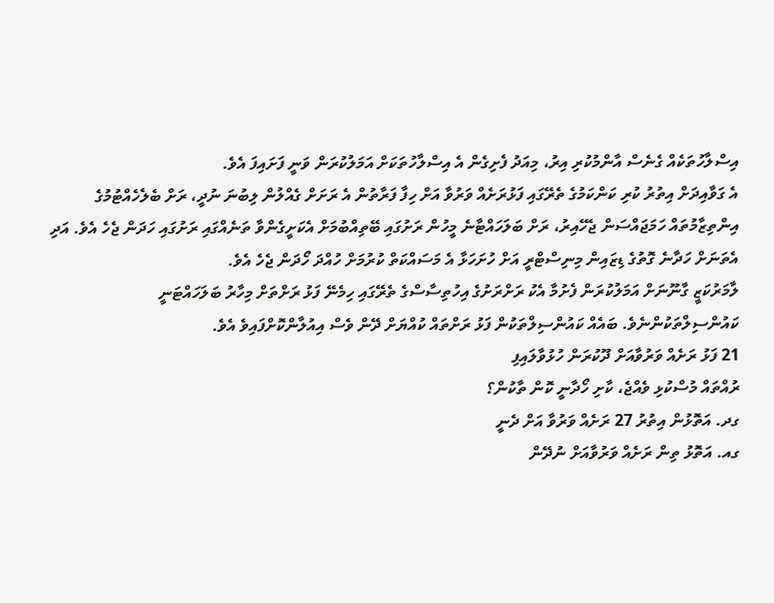އިސްލާހުތަކެއް ގެނެސް އާންމުކުރި އިރު، މިއަދު ފެށިގެން އެ އިސްލާހުތަކަށް އަމަލުކުރަން ވަނީ ފަށައިފަ އެވެ.
އެ ގަވާއިދަށް އިތުރު ކުރި ކަންކަމުގެ ތެރޭގައި ފަޅުރަށެއް ވަރުވާ އަށް ހިފާ ފަރާތުން އެ ރަށަށް ގެއްލުން ލިބުނަ ނުދީ، ރަށް ބެލެހެއްޓުމުގެ އިންތިޒާމުތައް ހަމަޖައްސަން ޖެހޭއިރު، ރަށް ބަލަހައްޓާނެ މީހުން ރަށުގައި ބޭތިއްބުމަށް އެކަށީގެންވާ ތަނެއްގައި ރަށުގައި ހަދަން ޖެހެ އެވެ. އަދި އެތަނަށް ހަދާނެ ގޮތުގެ ޑިޒައިން މިނިސްޓްރީ އަށް ހުށަހަޅާ އެ މަސައްކަތް ކުރުމަށް ހުއްދަ ހޯދަން ޖެހެ އެވެ.
ލާމަރުކަޒީ ގާނޫނަށް އަމަލުކުރަން ފެށުމާ އެކު ރަށްރަށުގެ އިހުތިސާސްގެ ތެރޭގައި ހިމެނޭ ފަޅު ރަށްތަށް މިހާރު ބަލަހައްޓަނީ ކައުންސިލްތަކުންނެވެ. ބައެއް ކައުންސިލްތަކުން ފަޅު ރަށްތައް ކުއްޔަށް ދޭން ވެސް އިއުލާންކޮށްފައިވެ އެވެ.
21 ފަޅު ރަށެއް ވަރުވާއަށް ދޫކުރަން ހުޅުވާލައިފި
ރުއްތައް މުސްކުޅި ވެއްޖެ، ކާށި ހޯދާނީ ކޮން ތާކުން؟
ގދ. އަތޮޅުން އިތުރު 27 ރަށެއް ވަރުވާ އަށް ދެނީ
ގއ. އަތޮޅު ތިން ރަށެއް ވަރުވާއަށް ނުދޭން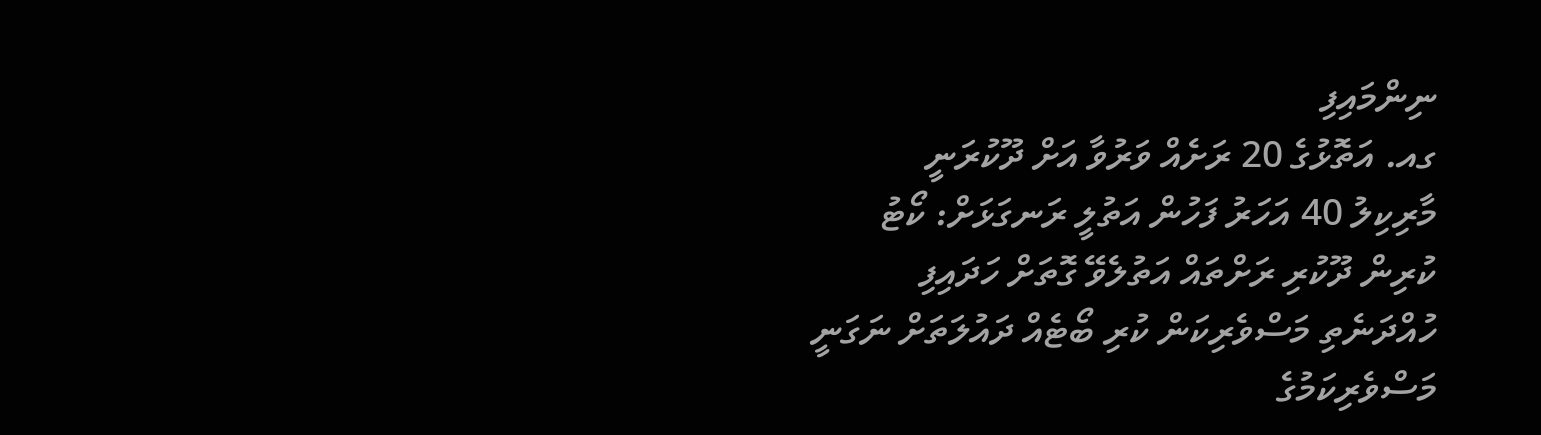ނިންމައިފި
ގއ. އަތޮޅުގެ 20 ރަށެއް ވަރުވާ އަށް ދޫކުރަނީ
މާރިކިލު 40 އަހަރު ފަހުން އަތުލީ ރަނގަޅަށް: ކޯޓު
ކުރިން ދޫކުރި ރަށްތައް އަތުލެވޭ ގޮތަށް ހަދައިފި
ހުއްދަނެތި މަސްވެރިކަން ކުރި ބޯޓެއް ދައުލަތަށް ނަގަނީ
މަސްވެރިކަމުގެ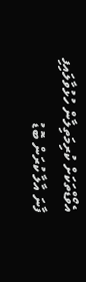އެވޯޑްތަކަށް ކުރިމަތިލާން ހުޅުވާލައިފި
ފާނަ އާލާ ކުރަން ބޮޑު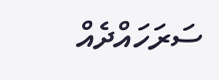ސަރަހައްދެއް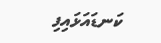ކަނޑައަޅައިފި